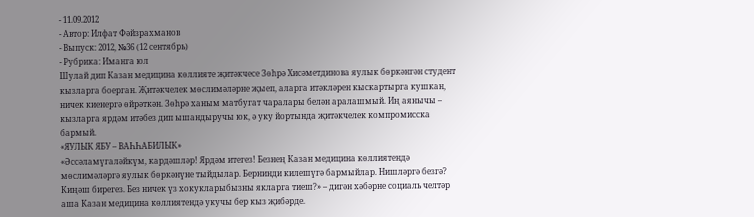- 11.09.2012
- Автор: Илфат Фәйзрахманов
- Выпуск: 2012, №36 (12 сентябрь)
- Рубрика: Иманга юл
Шулай дип Казан медицина көллияте җитәкчесе Зөһрә Хисәметдинова яулык бөркәнгән студент кызларга боерган. Җитәкчелек мөслимәләрне җыеп, аларга итәкләрен кыскартырга кушкан, ничек киенергә өйрәткән. Зөһрә ханым матбугат чаралары белән аралашмый. Иң аянычы – кызларга ярдәм итәбез дип ышандыручы юк, ә уку йортында җитәкчелек компромисска бармый.
«ЯУЛЫК ЯБУ – ВАҺҺАБИЛЫК»
«Әссәламүгаләйкүм, кардәшләр! Ярдәм итегез! Безнең Казан медицина көллиятендә мөслимәләргә яулык бөркәнүне тыйдылар. Бернинди килешүгә бармыйлар. Нишләргә безгә? Киңәш бирегез. Без ничек үз хокукларыбызны якларга тиеш?» – дигән хәбәрне социаль челтәр аша Казан медицина көллиятендә укучы бер кыз җибәрде.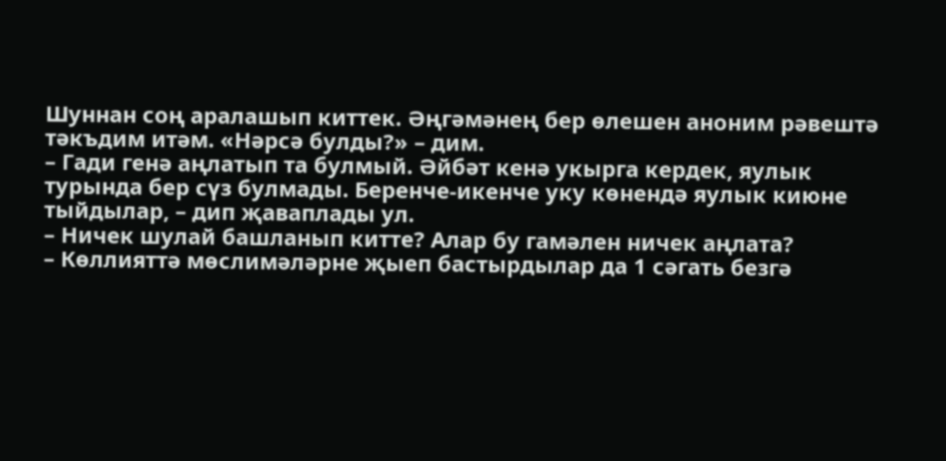Шуннан соң аралашып киттек. Әңгәмәнең бер өлешен аноним рәвештә тәкъдим итәм. «Нәрсә булды?» – дим.
– Гади генә аңлатып та булмый. Әйбәт кенә укырга кердек, яулык турында бер сүз булмады. Беренче-икенче уку көнендә яулык киюне тыйдылар, – дип җаваплады ул.
– Ничек шулай башланып китте? Алар бу гамәлен ничек аңлата?
– Көллияттә мөслимәләрне җыеп бастырдылар да 1 сәгать безгә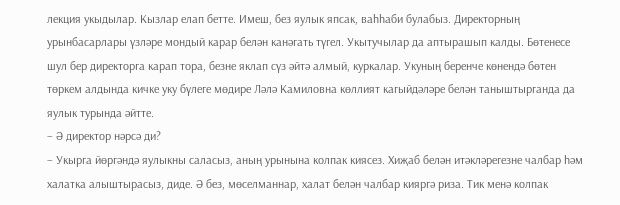лекция укыдылар. Кызлар елап бетте. Имеш, без яулык япсак, ваһһаби булабыз. Директорның урынбасарлары үзләре мондый карар белән канәгать түгел. Укытучылар да аптырашып калды. Бөтенесе шул бер директорга карап тора, безне яклап сүз әйтә алмый, куркалар. Укуның беренче көнендә бөтен төркем алдында кичке уку бүлеге мөдире Ләлә Камиловна көллият кагыйдәләре белән таныштырганда да яулык турында әйтте.
– Ә директор нәрсә ди?
– Укырга йөргәндә яулыкны саласыз, аның урынына колпак киясез. Хиҗаб белән итәкләрегезне чалбар һәм халатка алыштырасыз, диде. Ә без, мөселманнар, халат белән чалбар кияргә риза. Тик менә колпак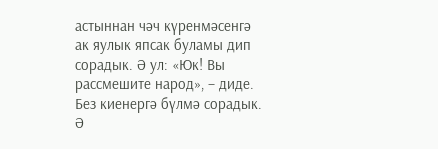астыннан чәч күренмәсенгә ак яулык япсак буламы дип сорадык. Ә ул: «Юк! Вы рассмешите народ», – диде. Без киенергә бүлмә сорадык. Ә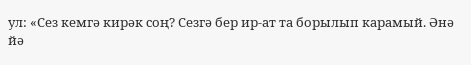ул: «Сез кемгә кирәк соң? Сезгә бер ир-ат та борылып карамый. Әнә йә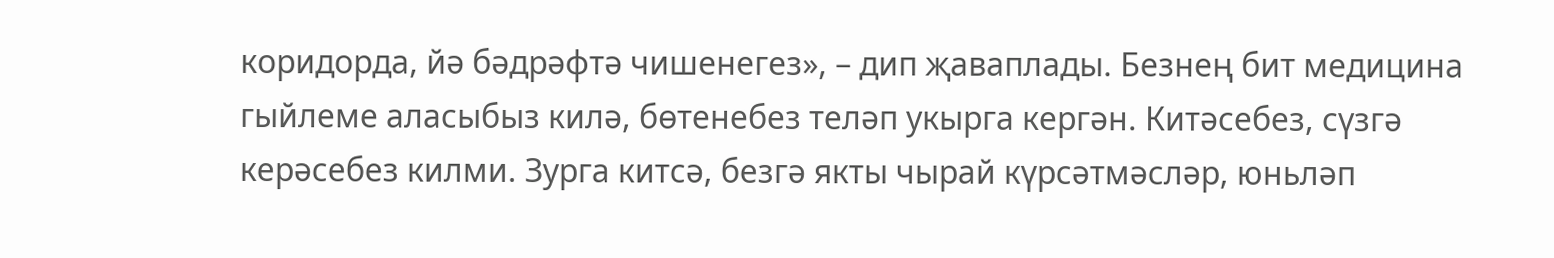коридорда, йә бәдрәфтә чишенегез», – дип җаваплады. Безнең бит медицина гыйлеме аласыбыз килә, бөтенебез теләп укырга кергән. Китәсебез, сүзгә керәсебез килми. Зурга китсә, безгә якты чырай күрсәтмәсләр, юньләп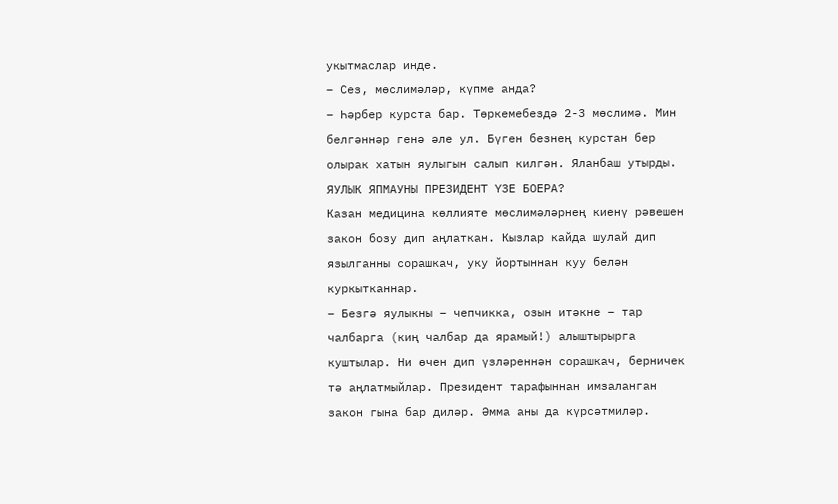укытмаслар инде.
– Сез, мөслимәләр, күпме анда?
– Һәрбер курста бар. Төркемебездә 2-3 мөслимә. Мин белгәннәр генә әле ул. Бүген безнең курстан бер олырак хатын яулыгын салып килгән. Яланбаш утырды.
ЯУЛЫК ЯПМАУНЫ ПРЕЗИДЕНТ ҮЗЕ БОЕРА?
Казан медицина көллияте мөслимәләрнең киенү рәвешен закон бозу дип аңлаткан. Кызлар кайда шулай дип язылганны сорашкач, уку йортыннан куу белән куркытканнар.
– Безгә яулыкны – чепчикка, озын итәкне – тар чалбарга (киң чалбар да ярамый!) алыштырырга куштылар. Ни өчен дип үзләреннән сорашкач, берничек тә аңлатмыйлар. Президент тарафыннан имзаланган закон гына бар диләр. Әмма аны да күрсәтмиләр.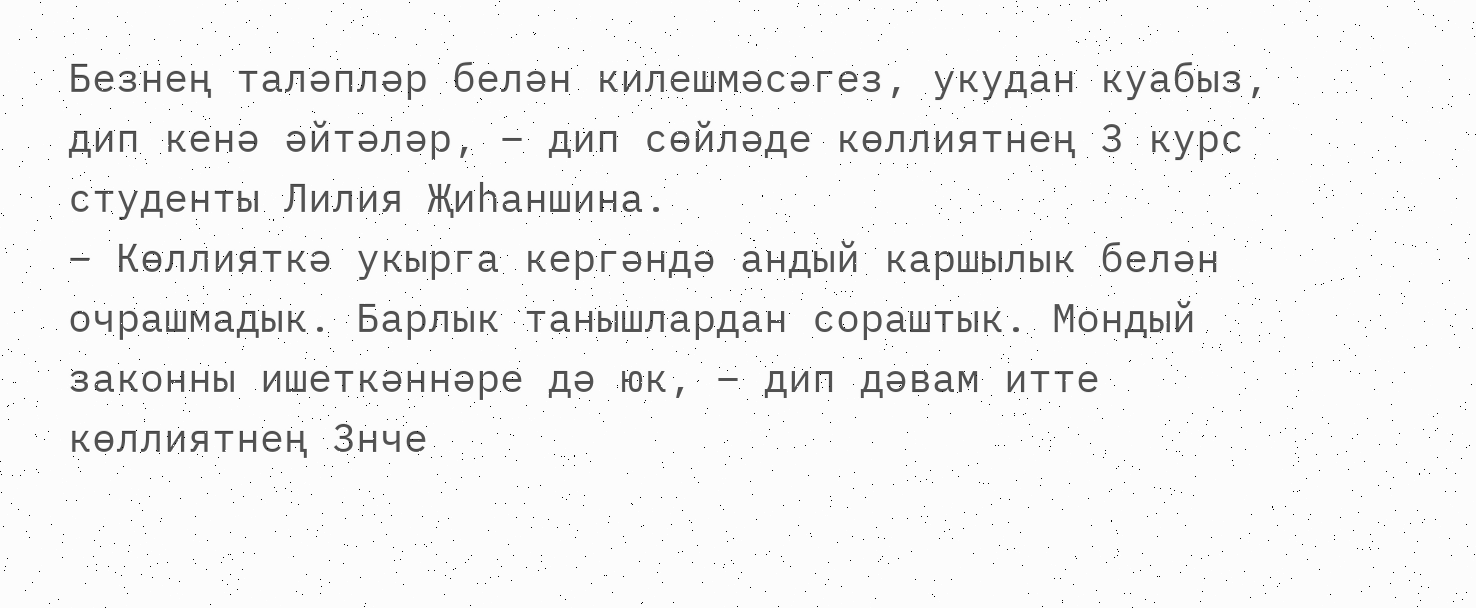Безнең таләпләр белән килешмәсәгез, укудан куабыз, дип кенә әйтәләр, – дип сөйләде көллиятнең 3 курс студенты Лилия Җиһаншина.
– Көллияткә укырга кергәндә андый каршылык белән очрашмадык. Барлык танышлардан сораштык. Мондый законны ишеткәннәре дә юк, – дип дәвам итте көллиятнең 3нче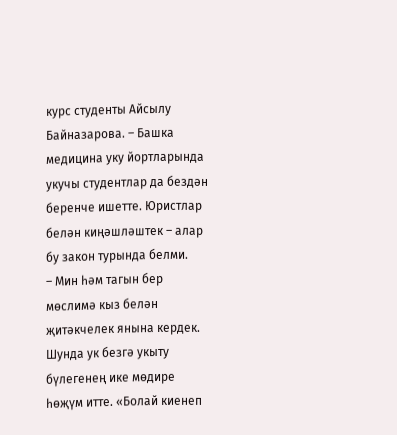курс студенты Айсылу Байназарова. – Башка медицина уку йортларында укучы студентлар да бездән беренче ишетте. Юристлар белән киңәшләштек – алар бу закон турында белми.
– Мин һәм тагын бер мөслимә кыз белән җитәкчелек янына кердек. Шунда ук безгә укыту бүлегенең ике мөдире һөҗүм итте. «Болай киенеп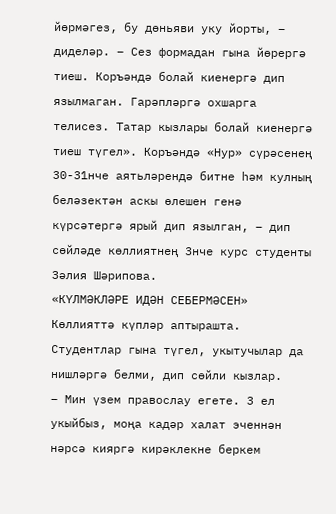йөрмәгез, бу дөньяви уку йорты, – диделәр. – Сез формадан гына йөрергә тиеш. Коръәндә болай киенергә дип язылмаган. Гарәпләргә охшарга телисез. Татар кызлары болай киенергә тиеш түгел». Коръәндә «Нур» сүрәсенең 30-31нче аятьләрендә битне һәм кулның беләзектән аскы өлешен генә күрсәтергә ярый дип язылган, – дип сөйләде көллиятнең 3нче курс студенты Зәлия Шәрипова.
«КҮЛМӘКЛӘРЕ ИДӘН СЕБЕРМӘСЕН»
Көллияттә күпләр аптырашта. Студентлар гына түгел, укытучылар да нишләргә белми, дип сөйли кызлар.
– Мин үзем правослау егете. 3 ел укыйбыз, моңа кадәр халат эченнән нәрсә кияргә кирәклекне беркем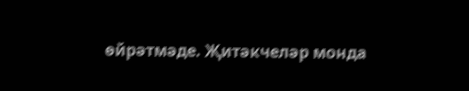өйрәтмәде. Җитәкчеләр монда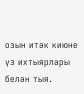озын итәк киюне үз ихтыярлары белән тыя.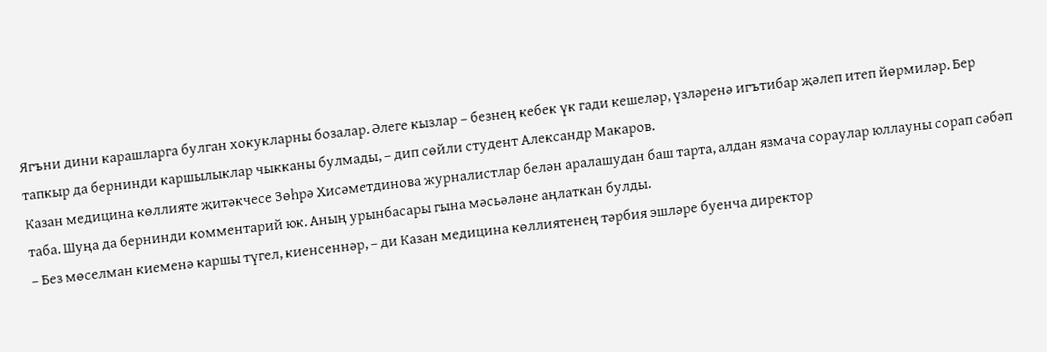Ягъни дини карашларга булган хокукларны бозалар. Әлеге кызлар – безнең кебек үк гади кешеләр, үзләренә игътибар җәлеп итеп йөрмиләр. Бер тапкыр да бернинди каршылыклар чыкканы булмады, – дип сөйли студент Александр Макаров.
Казан медицина көллияте җитәкчесе Зөһрә Хисәметдинова журналистлар белән аралашудан баш тарта, алдан язмача сораулар юллауны сорап сәбәп таба. Шуңа да бернинди комментарий юк. Аның урынбасары гына мәсьәләне аңлаткан булды.
– Без мөселман киеменә каршы түгел, киенсеннәр, – ди Казан медицина көллиятенең тәрбия эшләре буенча директор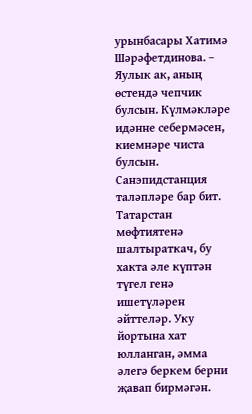урынбасары Хатимә Шәрәфетдинова. – Яулык ак, аның өстендә чепчик булсын. Күлмәкләре идәнне себермәсен, киемнәре чиста булсын. Санэпидстанция таләпләре бар бит.
Татарстан мөфтиятенә шалтыраткач, бу хакта әле күптән түгел генә ишетүләрен әйттеләр. Уку йортына хат юлланган, әмма әлегә беркем берни җавап бирмәгән.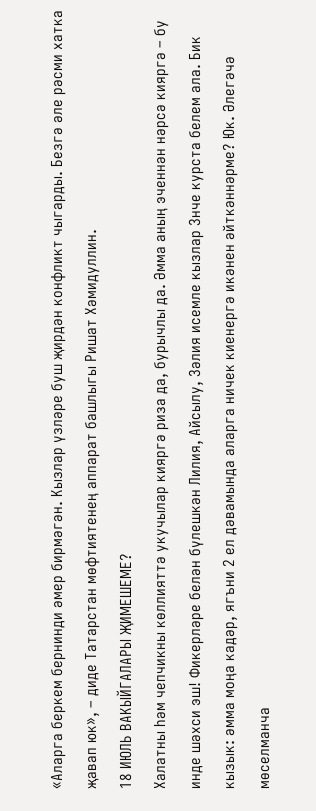«Аларга беркем бернинди әмер бирмәгән. Кызлар үзләре буш җирдән конфликт чыгарды. Безгә әле рәсми хатка җавап юк», – диде Татарстан мөфтиятенең аппарат башлыгы Ришат Хәмидуллин.
18 ИЮЛЬ ВАКЫЙГАЛАРЫ ҖИМЕШЕМЕ?
Халатны һәм чепчикны көллияттә укучылар кияргә риза да, бурычлы да. Әмма аның эченнән нәрсә кияргә – бу инде шәхси эш! Фикерләре белән бүлешкән Лилия, Айсылу, Зәлия исемле кызлар 3нче курста белем ала. Бик кызык: әмма моңа кадәр, ягъни 2 ел дәвамында аларга ничек киенергә икәнен әйткәннәрме? Юк. Әлегәчә мөселманча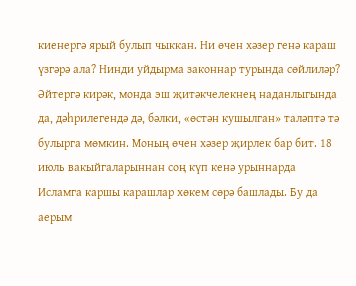киенергә ярый булып чыккан. Ни өчен хәзер генә караш үзгәрә ала? Нинди уйдырма законнар турында сөйлиләр?
Әйтергә кирәк, монда эш җитәкчелекнең наданлыгында да, дәһрилегендә дә, бәлки, «өстән кушылган» таләптә тә булырга мөмкин. Моның өчен хәзер җирлек бар бит. 18 июль вакыйгаларыннан соң күп кенә урыннарда Исламга каршы карашлар хөкем сөрә башлады. Бу да аерым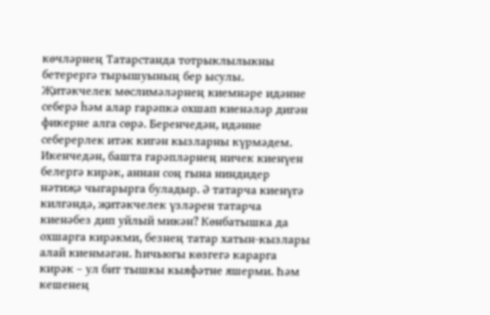көчләрнең Татарстанда тотрыклылыкны бетерергә тырышуының бер ысулы. Җитәкчелек мөслимәләрнең киемнәре идәнне себерә һәм алар гарәпкә охшап киенәләр дигән фикерне алга сөрә. Беренчедән, идәнне себерерлек итәк кигән кызларны күрмәдем. Икенчедән, башта гарәпләрнең ничек киенүен белергә кирәк, аннан соң гына ниндидер нәтиҗә чыгарырга буладыр. Ә татарча киенүгә килгәндә, җитәкчелек үзләрен татарча киенәбез дип уйлый микән? Көнбатышка да охшарга кирәкми, безнең татар хатын-кызлары алай киенмәгән. Һичьюгы көзгегә карарга кирәк – ул бит тышкы кыяфәтне яшерми. Һәм кешенең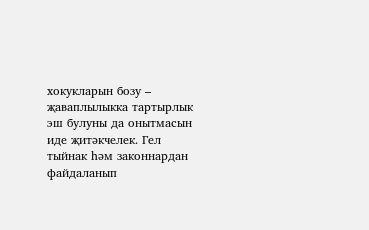хокукларын бозу – җаваплылыкка тартырлык эш булуны да онытмасын иде җитәкчелек. Гел тыйнак һәм законнардан файдаланып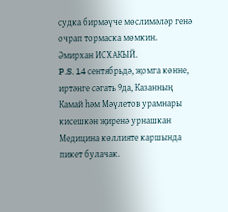судка бирмәүче мөслимәләр генә очрап тормаска мөмкин.
Әмирхан ИСХАКЫЙ.
P.S. 14 сентябрьдә, җомга көнне, иртәнге сәгать 9да, Казанның Камай һәм Мәүлетов урамнары кисешкән җиренә урнашкан Медицина көллияте каршында пикет булачак.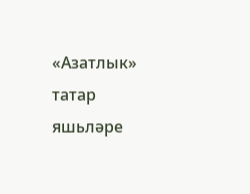«Азатлык» татар яшьләре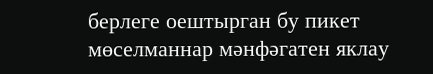берлеге оештырган бу пикет мөселманнар мәнфәгатен яклау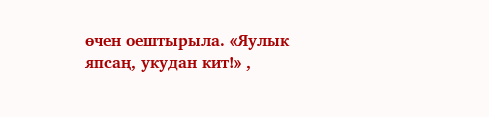өчен оештырыла. «Яулык япсаң, укудан кит!» ,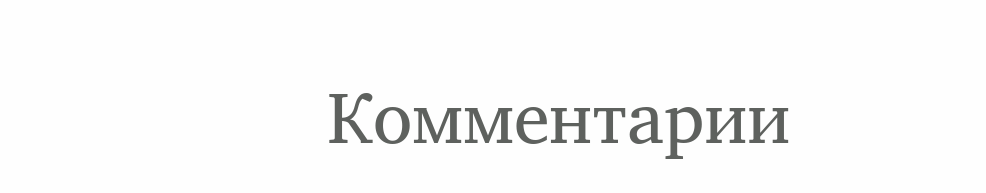Комментарии